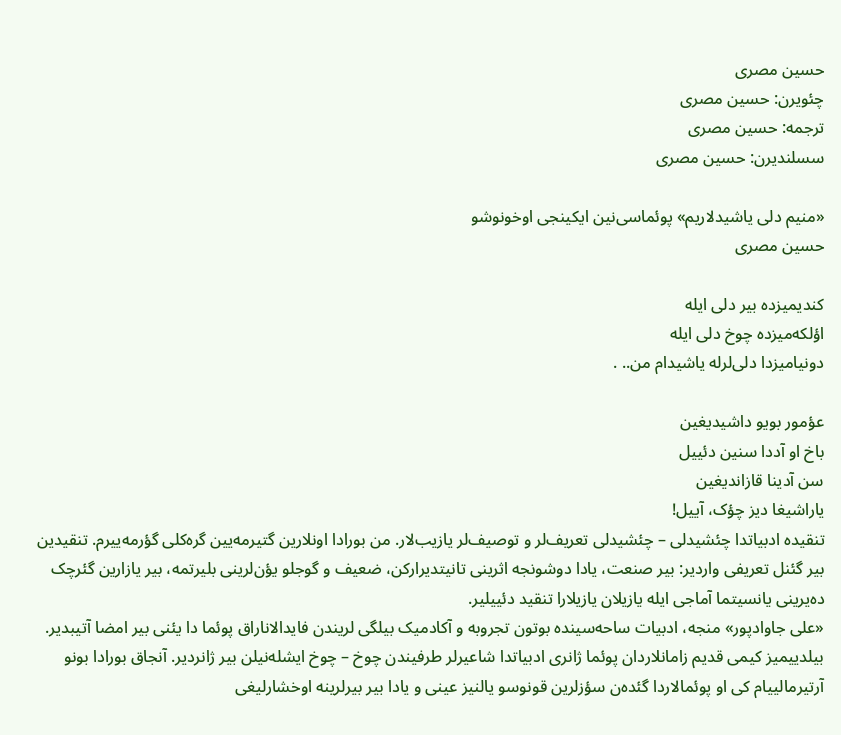حسین مصری
چئویرن: حسین مصری
ترجمه: حسین مصری
سسلندیرن: حسین مصری

«منیم دلی یاشیدلاریم» پوئماسی‌نین ایکینجی اوخونوشو
حسین مصری

کندیمیزده بیر دلی ایله
اؤلکه‌میزده چوخ دلی ایله
دونیامیزدا دلی‌لرله یاشیدام من.. .

عؤمور بویو داشیدیغین
باخ او آددا سنین دئییل
سن آدینا قازاندیغین
یاراشیغا دیز چؤک، آییل!
تنقیده ادبیاتدا چئشیدلی – چئشیدلی تعریف‌لر و توصیف‌لر یازیب‌لار. من بورادا اونلارین گتیرمه‌یین گره‌کلی گؤرمه‌ییرم. تنقیدین بیر گئنل تعریفی واردیر: بیر صنعت، یادا دوشونجه اثرینی تانیتدیرارکن، ضعیف و گوجلو یؤن‌لرینی بلیرتمه، بیر یازارین گئرچک ده‌یرینی یانسیتما آماجی ایله یازیلان یازیلارا تنقید دئییلیر.
«علی جاوادپور» منجه، ادبیات ساحه‌سینده بوتون تجروبه و آکادمیک بیلگی ‌لریندن فایدالاناراق پوئما دا یئنی بیر امضا آتیبدیر. بیلدییمیز کیمی قدیم زامانلاردان پوئما ژانری ادبیاتدا شاعیر‌لر طرفیندن چوخ – چوخ ایشله‌نیلن بیر ژانردیر. آنجاق بورادا بونو آرتیرمالییام کی او پوئمالاردا گئده‌ن سؤز‌لرین قونوسو یالنیز عینی و یادا بیر بیرلرینه اوخشارلیغی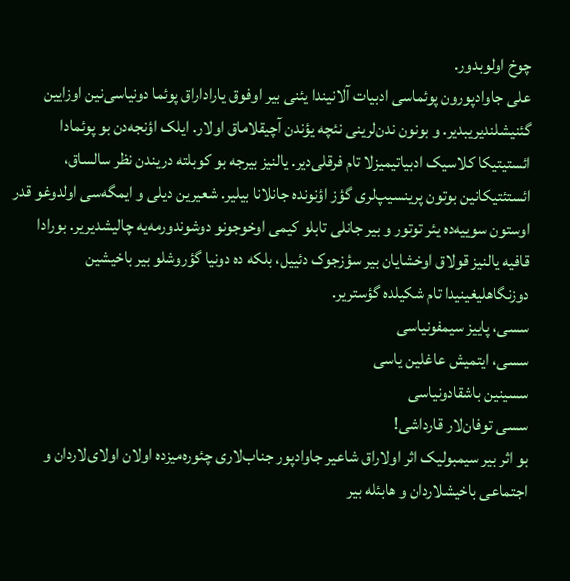چوخ اولوبدور.
علی جاوادپورون پوئماسی ادبیات آلانیندا یئنی بیر اوفوق یاراداراق پوئما دونیاسی‌نین اوزایین گئنیشلندیریبدیر. و بونون ندن‌لرینی نئچه یؤندن آچیقلاماق اولار. ایلک اؤنجه‌دن بو پوئمادا ائستیتیکا کلاسیک ادبیاتیمیزلا تام فرقلی‌دیر. یالنیز بیرجه بو کوبلته دریندن نظر سالساق، ائستئتیکانین بوتون پرینسیپ‌لری گؤز اؤنونده جانلانا بیلیر. شعیرین دیلی و ایمگه‌سی اولدوغو قدر اوستون سوییه‌ده یئر توتور و بیر جانلی تابلو کیمی اوخوجونو دوشوندورمه‌یه چالیشدیریر. بورادا قافیه یالنیز قولاق اوخشایان بیر سؤزجوک دئییل، بلکه ده دونیا گؤروشلو بیر باخیشین دوزنگاهلیغینیدا تام شکیلده گؤستریر.
سسی، پاییز سیمفونیاسی
سسی، ایتمیش عاغلین یاسی
سسینین باشقادونیاسی
سسی توفان‌لار قارداشی!
بو اثر بیر سیمبولیک اثر اولاراق شاعیر جاوادپور جناب‌لاری چئوره‌میزده اولان اولای‌لاردان و اجتماعی باخیشلاردان و هابئله بیر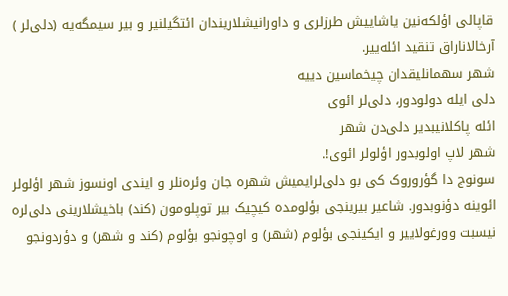قاپالی اؤلکه‌نین یاشاییش طرزلری و داورانیشلاریندان ائتگیلنیر و بیر سیمگه‌یه (دلی‌لر ) آرخالاناراق تنقید ائله‌ییر.
شهر سهمانلیقدان چیخماسین دییه
دلی ایله دولودور، دلی‌لر ائوی
ائله پاکلانیبدیر دلی‌دن شهر
شهر لاپ اولوبدور اؤلولر ائوی!.
سونوج دا گؤروروک کی بو دلی‌لرایمیش شهره جان وئره‌نلر و ایندی اونسوز شهر اؤلولر ائوینه دؤنوبدور. شاعیر بیرینجی بؤلومده کیچیک بیر توپلومون (کند) باخیشلارینی دلی‌لره نیسبت وورغولاییر و ایکینجی بؤلوم (شهر) و اوچونجو بؤلوم (کند و شهر) و دؤردونجو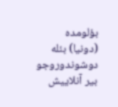بؤلومده (دونیا) بئله دوشوندوروجو بیر آنلاییش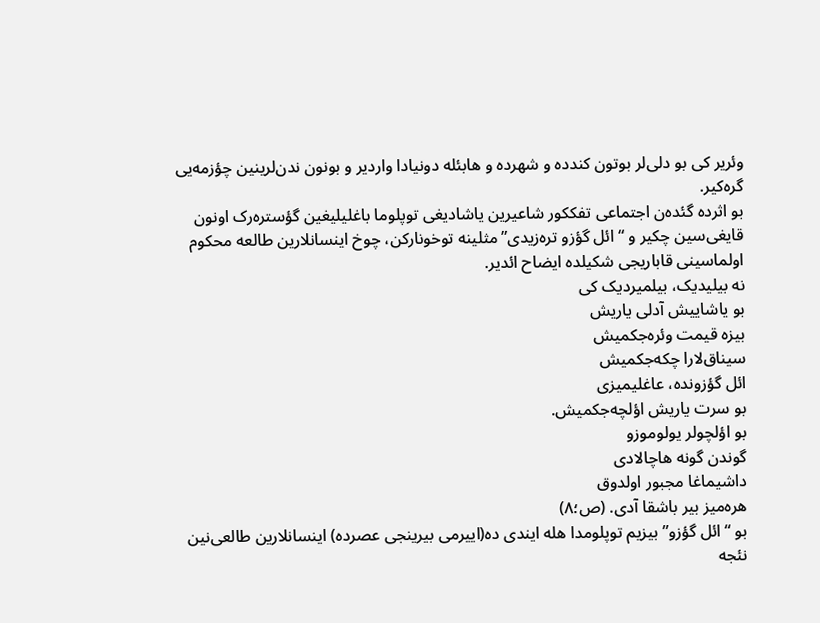وئریر کی بو دلی‌لر بوتون کندده و شهرده و هابئله دونیادا واردیر و بونون ندن‌لرینین چؤزمه‌یی گره‌کیر.
بو اثرده گئده‌ن اجتماعی تفککور شاعیرین یاشادیغی توپلوما باغلیلیغین گؤستره‌رک اونون قایغی‌سین چکیر و “ائل گؤزو تره‌زیدی” مثلینه توخونارکن، چوخ اینسانلارین طالعه محکوم اولماسینی قاباریجی شکیلده ایضاح ائدیر.
نه بیلیدیک، بیلمیردیک کی
بو یاشاییش آدلی یاریش
بیزه قیمت وئره‌جکمیش
سیناق‌لارا چکه‌جکمیش
ائل گؤزونده، عاغلیمیزی
بو سرت یاریش اؤلچه‌جکمیش.
بو اؤلچولر یولوموزو
گوندن گونه هاچالادی
داشیماغا مجبور اولدوق
هره‌میز بیر باشقا آدی. (ص؛۸)
بو “ائل گؤزو”بیزیم توپلومدا هله ایندی ده(اییرمی بیرینجی عصرده) اینسانلارین طالعی‌نین نئجه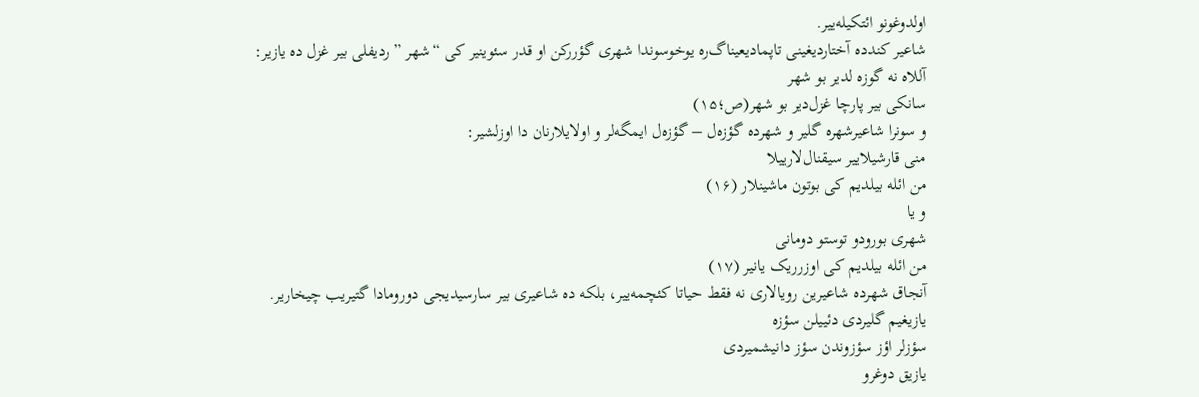اولدوغونو ائتکیله‌ییر.
شاعیر کندده آختاردیغینی تاپمادیعیناگ‌ره یوخوسوندا شهری گؤررکن او قدر سئوینیر کی “شهر ” ردیفلی بیر غزل ده یازیر:
آللاه نه گوزه لدیر بو شهر
سانکی بیر پارچا غزل‌دیر بو شهر(ص؛۱۵)
و سونرا شاعیرشهره گلیر و شهرده گؤزه‌ل – گؤزه‌ل ایمگه‌لر و اولایلارنان دا اوزلشیر:
منی قارشیلاییر سیقنال‌لارییلا
من ائله بیلدیم کی بوتون ماشینلار (۱۶)
و یا
شهری بورودو توستو دومانی
من ائله بیلدیم کی اوزرریک یانیر (۱۷)
آنجاق شهرده شاعیرین رویالاری نه فقط حیاتا کئچمه‌ییر، بلکه ده شاعیری بیر سارسیدیجی دورومادا گتیریب چیخاریر.
یازیغیم گلیردی دئییلن سؤزه
سؤزلر اؤز سؤزوندن سؤز دانیشمیردی
یازیق دوغرو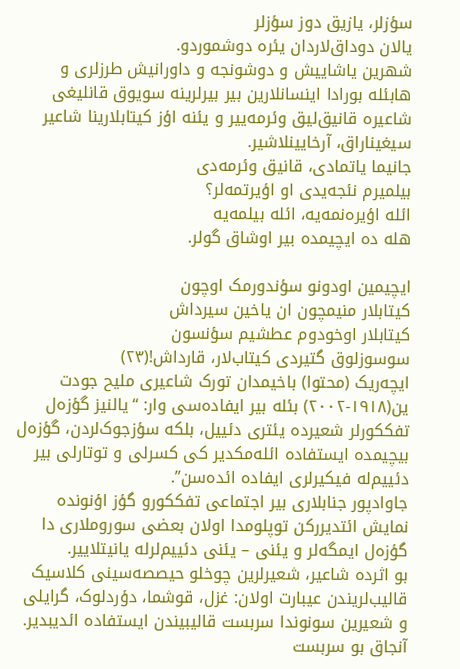سؤزلر، یازیق دوز سؤزلر
یالان دوداق‌لاردان یئره دوشموردو.
شهرین یاشاییش و دوشونجه و داورانیش طرزلری و هابئله بورادا اینسانلارین بیر بیرلرینه سویوق قانلیغی شاعیره قانیق‌لیق وئرمه‌ییر و یئنه اؤز کیتابلارینا شاعیر سیغیناراق، آرخایینلاشیر.
جانیما یاتمادی، قانیق وئرمه‌دی
بیلمیرم نئجه‌یدی او اؤیرتمه‌لر؟
ائله اؤیره‌نمه‌یه، ائله بیلمه‌یه
هله ده ایچیمده بیر اوشاق گولر.

ایچیمین اودونو سؤندورمک اوچون
کیتابلار منیمچون ان یاخین سیرداش
کیتابلار اوخودوم عطشیم سؤنسون
سوسوزلوق گتیردی کیتاب‌لار، قارداش!(۲۳)
ایچه‌ریک (محتوا) باخیمدان تورک شاعیری ملیح جودت ین(۱۹۱۸-۲۰۰۲) بئله بیر ایفاده‌سی وار: “یالنیز گؤزه‌ل تفککور‌لر شعیرده یئتری دئییل، بلکه سؤزجوک‌لردن، گؤزه‌ل بیچیمده ایستفاده ائله‌مکدیر کی کسرلی و توتارلی بیر دئییم‌له فیکیرلری ایفاده ائده‌سن”.
جاوادپور جنابلاری بیر اجتماعی تفککورو گؤز اؤنونده نمایش ائتدیررکن توپلومدا اولان بعضی سوروملاری دا گؤزه‌ل ایمگه‌لر و یئنی – یئنی دئییم‌لرله یانیتلاییر.
بو اثرده شاعیر، شعیرلرین چوخلو حیصصه‌سینی کلاسیک قالیب‌لریندن عیبارت اولان: غزل، قوشما، دؤردلوک، گرایلی و شعیرین سونوندا سربست قالیبیندن ایستفاده ائدیبدیر. آنجاق بو سربست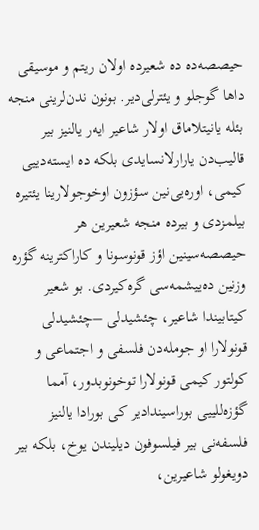حیصصه‌ده ده شعیرده اولان ریتم و موسیقی داها گوجلو و یئترلی‌دیر. بونون ندن‌لرینی منجه بئله یانیتلاماق اولار شاعیر ایه‌ر یالنیز بیر قالیب‌دن یارارلانسایدی بلکه ده ایسته‌دییی کیمی، اوره‌یی‌نین سؤزون اوخوجولارینا یئتیره بیلمزدی و بیرده منجه شعیرین هر حیصصه‌سینین اؤز قونوسونا و کاراکترینه گؤره وزنین ده‌ییشمه‌سی گره‌کیردی. بو شعیر کیتابیندا شاعیر، چئشیدلی –چئشیدلی قونولارا او جومله‌دن فلسفی و اجتماعی و کولتور کیمی قونولارا توخونوبدور، آمما گؤزه‌للییی بوراسیندادیر کی بورادا یالنیز فلسفه‌نی بیر فیلسوفون دیلیندن یوخ، بلکه بیر دویغولو شاعیرین،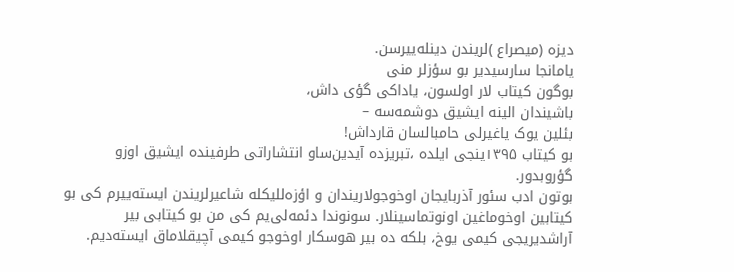دیزه (میصراع )لریندن دینله‌ییرسن.
یامانجا سارسیدیر بو سؤزلر منی
بوگون کیتاب لار اولسون، یاداکی گؤی داش،
باشیندان الینه ایشیق دوشمه‌سه –
بئلین یوک یاغیرلی حامبالسان قارداش!
بو کیتاب ۱۳۹۵ینجی ایلده ،تبریزده آیدین‌ساو انتشاراتی طرفینده ایشیق اوزو گؤروبدور.
بوتون ادب سئور آذربایجان اوخوجولاریندان و اؤزه‌للیکله شاعیرلریندن ایسته‌ییرم کی بو کیتابین اوخوماغین اونوتماسینلار. سونوندا دئمه‌لی‌یم کی من بو کیتابی بیر آراشدیریجی کیمی یوخ، بلکه ده بیر هوسکار اوخوجو کیمی آچیقلاماق ایسته‌دیم.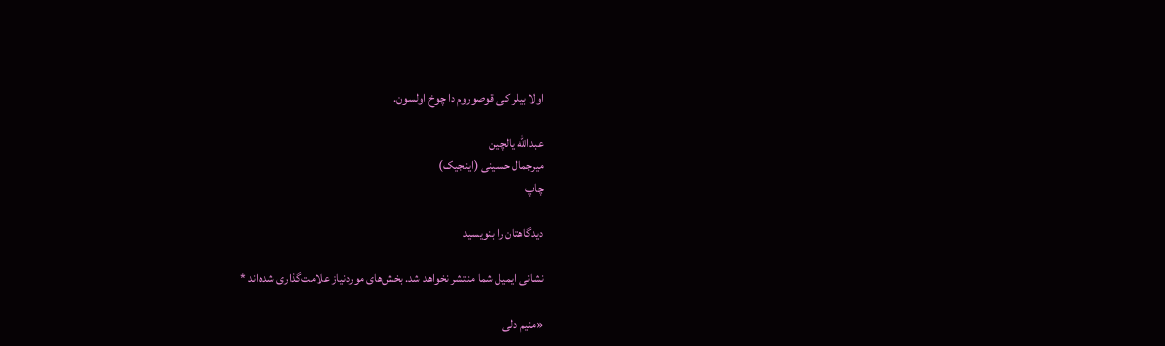اولا بیلر کی قوصوروم دا چوخ اولسون.

عبدالله یالچین
میرجمال حسینی (اینجیک)
چاپ

دیدگاهتان را بنویسید

نشانی ایمیل شما منتشر نخواهد شد. بخش‌های موردنیاز علامت‌گذاری شده‌اند *

«منیم دلی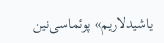یاشیدلاریم» پوئماسی‌نین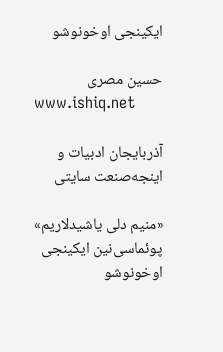ایکینجی اوخونوشو

حسین مصری
www.ishiq.net

آذربایجان ادبیات و اینجه‌صنعت سایتی

«منیم دلی یاشیدلاریم» پوئماسی‌نین ایکینجی اوخونوشو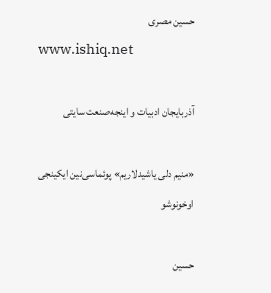حسین مصری
www.ishiq.net

آذربایجان ادبیات و اینجه‌صنعت سایتی

«منیم دلی یاشیدلاریم» پوئماسی‌نین ایکینجی اوخونوشو

حسین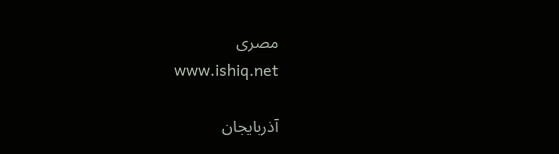مصری
www.ishiq.net

آذربایجان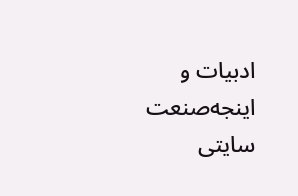ادبیات و اینجه‌صنعت سایتی